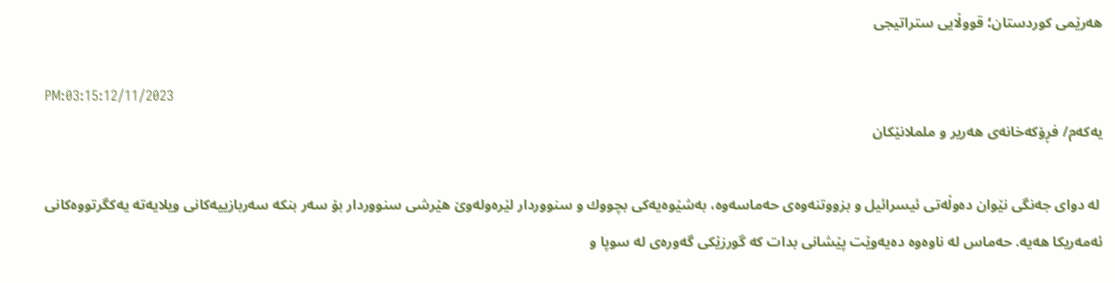هه‌رێمی كوردستان؛ قووڵایی ستراتیجی

PM:03:15:12/11/2023
یه‌كه‌م/ فڕۆكه‌خانه‌ی هه‌ریر و ململانێكان

 له‌ دوای جه‌نگی نێوان ده‌وڵه‌تی ئیسرائیل و بزووتنه‌وه‌ی حه‌ماسه‌وه‌، به‌شێوه‌یه‌كی بچووك و سنووردار لێره‌وله‌وێ هێرشی سنووردار بۆ سه‌ر بنكه‌ سه‌ربازییه‌كانی ویلایه‌ته‌ یه‌كگرتووه‌كانی ئه‌مه‌ریكا هه‌یه‌. حه‌ماس له‌ ناوه‌وه‌ ده‌یه‌وێت پێشانی بدات كه‌ گورزێكی گه‌وره‌ی له‌ سوپا و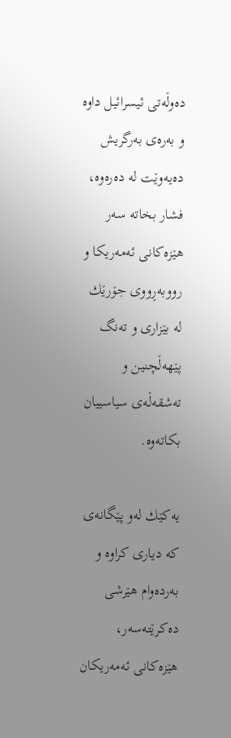ده‌وڵه‌تی ئیسرائیل داوه‌ و به‌ره‌ی به‌رگریش ده‌یه‌وێت له‌ ده‌ره‌وه‌، فشار بخاته‌ سه‌ر هێزه‌كانی ئه‌مه‌ریكا و رووبه‌ڕووی جۆرێك له‌ بێزاری و ته‌نگ پێهه‌ڵچنین و ته‌شقه‌ڵه‌ی سیاسییان بكاته‌وه‌.

یه‌كێك له‌و پێگانه‌ی كه‌ دیاری كراوه‌ و به‌رده‌وام هێرشی ده‌كرێته‌سه‌ر، هێزه‌كانی ئه‌مه‌ریكان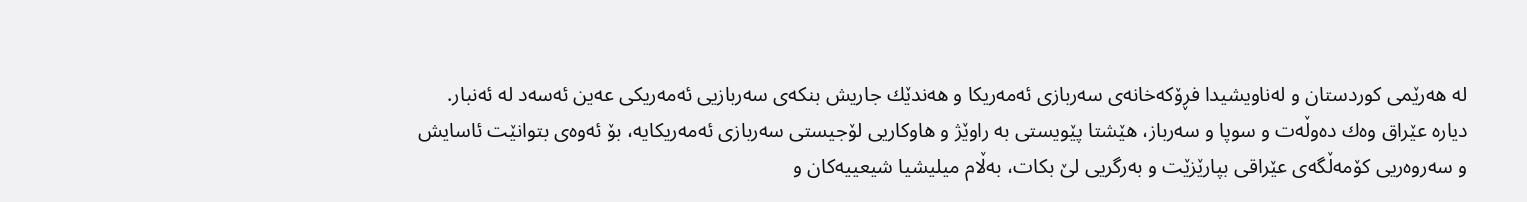له‌ هه‌رێمی كوردستان و له‌ناویشیدا فڕۆكه‌خانه‌ی سه‌ربازی ئه‌مه‌ریكا و هه‌ندێك جاریش بنكه‌ی سه‌ربازیی ئه‌مه‌ریكی عه‌ین ئه‌سه‌د له‌ ئه‌نبار. دیاره‌ عێراق وه‌ك ده‌وڵه‌ت و سوپا و سه‌رباز، هێشتا پێویستی به‌ راوێژ و هاوكاریی لۆجیستی سه‌ربازی ئه‌مه‌ریكایه‌، بۆ ئه‌وه‌ی بتوانێت ئاسایش و سه‌روه‌ریی كۆمه‌ڵگه‌ی عێراقی بپارێزێت و به‌رگریی لێ بكات، به‌ڵام میلیشیا شیعییه‌كان و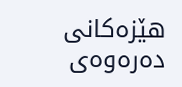هێزه‌كانی ده‌ره‌وه‌ی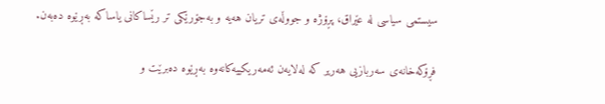سیستمی سیاسی له‌ عێراق، پڕۆژه‌ و جووڵه‌ی تریان هه‌یه‌ و به‌جۆرێكی تر رێساكانی یاساكه‌ به‌ڕێوه‌ ده‌به‌ن.

فڕۆكه‌خانه‌ی سه‌ربازیی هه‌ریر كه‌ له‌لایه‌ن ئه‌مه‌ریكییه‌كانه‌وه‌ به‌ڕێوه‌ ده‌برێت و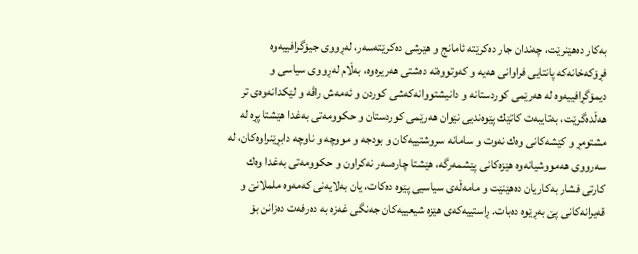به‌كار ده‌هێنرێت، چه‌ندان جار ده‌كرێته‌ ئامانج و هێرشی ده‌كرێته‌سه‌ر، له‌ڕووی جیۆگرافییه‌وه‌ فڕۆكه‌خانه‌كه‌ پانتایی فراوانی هه‌یه‌ و كه‌وتووه‌ته‌ ده‌شتی هه‌ریره‌وه‌، به‌ڵام له‌ڕووی سیاسی و دیمۆگڕافییه‌وه‌ له‌ هه‌رێمی كوردستانه‌ و دانیشتووانه‌كه‌شی كوردن و ئه‌مه‌ش راڤه‌ و لێكدانه‌وه‌ی تر هه‌ڵده‌گرێت، به‌تایبه‌ت كاتێك پێوه‌ندیی نێوان هه‌رێمی كوردستان و حكوومه‌تی به‌غدا هێشتا پڕه‌ له‌ مشتومڕ و كێشه‌كانی وه‌ك نه‌وت و سامانه‌ سروشتییه‌كان و بودجه‌ و مووچه‌ و ناوچه‌ دابڕێنراوه‌كان، له‌ سه‌رووی هه‌مووشیانه‌وه‌ هێزه‌كانی پێشمه‌رگه‌، هێشتا چاره‌سه‌ر نه‌كراون و حكوومه‌تی به‌غدا وه‌ك كارتی فشار به‌كاریان ده‌هێنێت و مامه‌ڵه‌ی سیاسیی پێوه‌ ده‌كات، یان به‌لایه‌نی كه‌مه‌وه‌ ململانێ و قه‌یرانه‌كانی پێ به‌ڕێوه‌ ده‌بات. ڕاستییه‌كه‌ی هێزه‌ شیعییه‌كان جه‌نگی غه‌زه‌ به‌ ده‌رفه‌ت ده‌زانن بۆ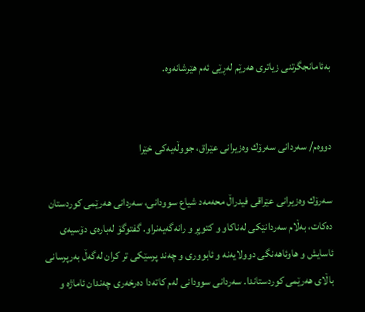به‌ئامانجگرتنی زیاتری هه‌رێم له‌ڕێی ئه‌م هێرشانه‌وه‌.


دووه‌م/ سه‌ردانی سه‌رۆك وه‌زیرانی عێراق، جووڵه‌یه‌كی خێرا

سه‌رۆك وه‌زیرانی عێراقی فیدراڵ محه‌مه‌د شیاع سوودانی، سه‌ردانی هه‌رێمی كوردستان ده‌كات، به‌ڵام سه‌ردانێكی له‌ناكاو و كتوپڕ و رانه‌گه‌یه‌نراو. گفتوگۆ له‌باره‌ی دۆسیه‌ی ئاسایش و هاوئاهه‌نگی دوولایه‌نه‌ و ئابووری و چه‌ند پرسێكی تر كران له‌گه‌ڵ به‌رپرسانی باڵای هه‌رێمی كوردستاندا. سه‌ردانی سوودانی له‌م كاته‌دا ده‌رخه‌ری چه‌ندان ئاماژه‌ و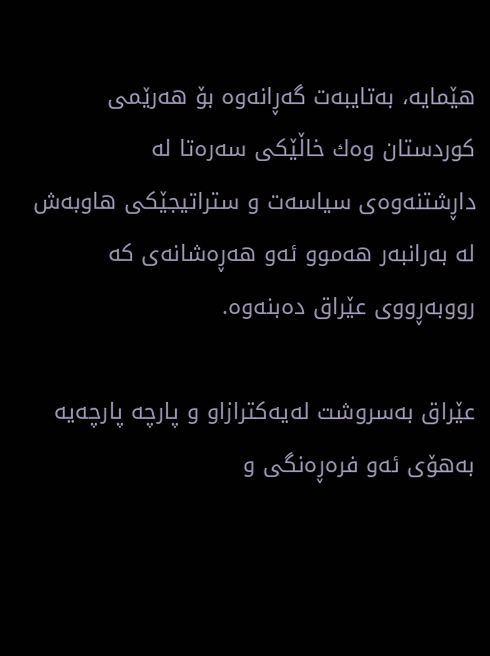هێمایه‌، به‌تایبه‌ت گه‌ڕانه‌وه‌ بۆ هه‌رێمی كوردستان وه‌ك خاڵێكی سه‌ره‌تا له‌ داڕشتنه‌وه‌ی سیاسه‌ت و ستراتیجێكی هاوبه‌ش له‌ به‌رانبه‌ر هه‌موو ئه‌و هه‌ڕه‌شانه‌ی كه‌ رووبه‌ڕووی عێراق ده‌بنه‌وه‌.

عێراق به‌سروشت له‌یه‌كترازاو و پارچه‌ پارچه‌یه‌ به‌هۆی ئه‌و فره‌ڕه‌نگی و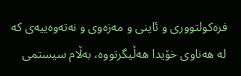فره‌كولتووری و ئاینی و مه‌زه‌وی و نه‌ته‌وه‌ییه‌ی كه‌ له‌ هه‌ناوی خۆیدا هه‌ڵیگرتووه‌، به‌ڵام سیستمی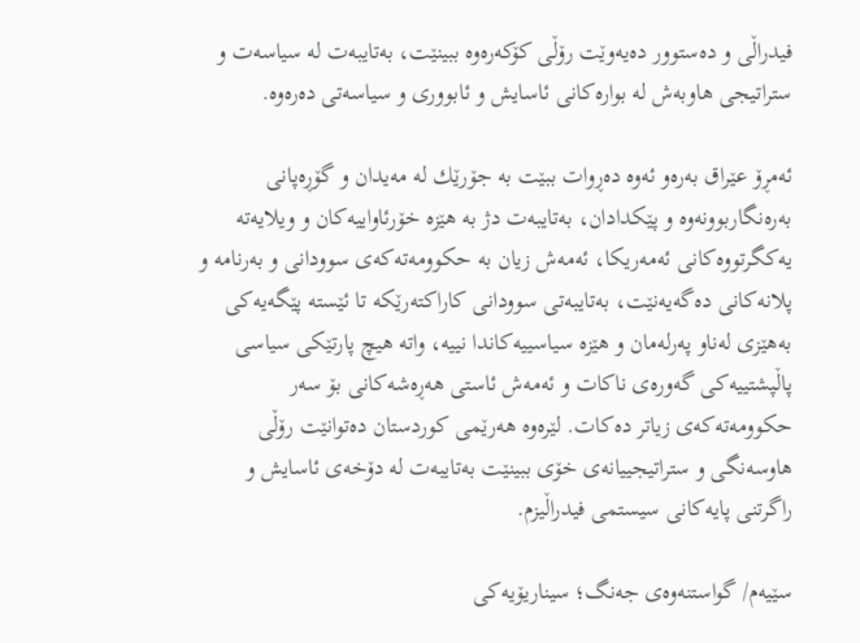فیدراڵی و ده‌ستوور ده‌یه‌وێت رۆڵی كۆكه‌ره‌وه‌ ببینێت، به‌تایبه‌ت له‌ سیاسه‌ت و ستراتیجی هاوبه‌ش له‌ بواره‌كانی ئاسایش و ئابووری و سیاسه‌تی ده‌ره‌وه‌.

ئه‌مڕۆ عێراق به‌ره‌و ئه‌وه‌ ده‌ڕوات ببێت به‌ جۆرێك له‌ مه‌یدان و گۆڕه‌پانی به‌ره‌نگاربوونه‌وه‌ و پێكدادان، به‌تایبه‌ت دژ به‌ هێزه‌ خۆرئاواییه‌كان و ویلایه‌ته‌ یه‌كگرتووه‌كانی ئه‌مه‌ریكا، ئه‌مه‌ش زیان به‌ حكوومه‌ته‌كه‌ی سوودانی و به‌رنامه‌ و پلانه‌كانی ده‌گه‌یه‌نێت، به‌تایبه‌تی سوودانی كاراكته‌رێكه‌ تا ئێسته‌ پێگه‌یه‌كی به‌هێزی له‌ناو په‌رله‌مان و هێزه‌ سیاسییه‌كاندا نییه‌، واته‌ هیچ پارتێكی سیاسی پاڵپشتییه‌كی گه‌وره‌ی ناكات و ئه‌مه‌ش ئاستی هه‌ڕه‌شه‌كانی بۆ سه‌ر حكوومه‌ته‌كه‌ی زیاتر ده‌كات. لێره‌وه‌ هه‌رێمی كوردستان ده‌توانێت رۆڵی هاوسه‌نگی و ستراتیجییانه‌ی خۆی ببینێت به‌تایبه‌ت له‌ دۆخه‌ی ئاسایش و راگرتنی پایه‌كانی سیستمی فیدراڵیزم.

سێیه‌م/ گواستنه‌وه‌ی جه‌نگ؛ سیناریۆیه‌كی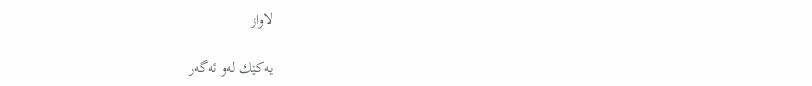لاواز

یه‌كێك له‌و ئه‌گه‌ر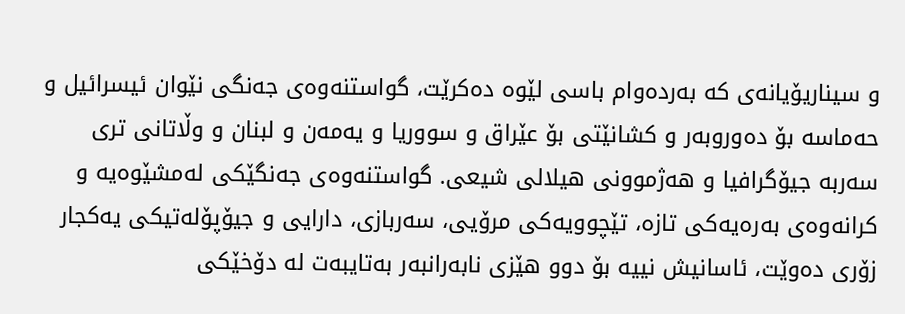و سیناریۆیانه‌ی كه‌ به‌رده‌وام باسی لێوه‌ ده‌كرێت، گواستنه‌وه‌ی جه‌نگی نێوان ئیسرائیل و حه‌ماسه‌ بۆ ده‌وروبه‌ر و كشانێتی بۆ عێراق و سووریا و یه‌مه‌ن و لبنان و وڵاتانی تری سه‌ربه‌ جیۆگرافیا و هه‌ژموونی هیلالی شیعی. گواستنه‌وه‌ی جه‌نگێكی له‌مشێوه‌یه‌ و كرانه‌وه‌ی به‌ره‌یه‌كی تازه‌، تێچوویه‌كی مرۆیی، سه‌ربازی، دارایی و جیۆپۆله‌تیكی یه‌كجار زۆری ده‌وێت، ئاسانیش نییه‌ بۆ دوو هێزی نابه‌رانبه‌ر به‌تایبه‌ت له‌ دۆخێكی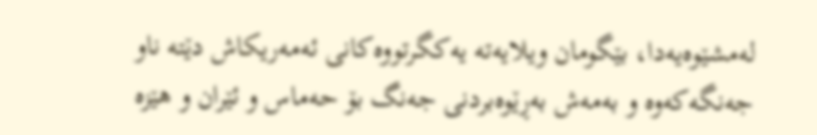له‌مشێوه‌یه‌دا، بێگومان ویلایه‌ته‌ یه‌كگرتووه‌كانی ئه‌مه‌ریكاش دێته‌ ناو جه‌نگه‌كه‌وه‌ و به‌مه‌ش به‌ڕێوه‌بردنی جه‌نگ بۆ حه‌ماس و ئێران و هێزه‌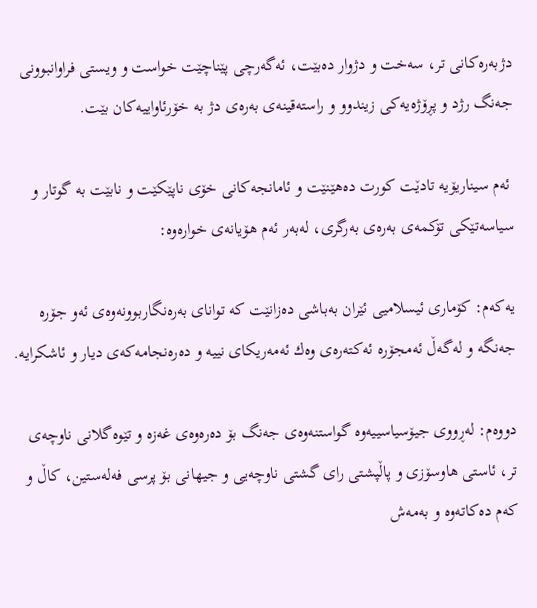دژبه‌ره‌كانی تر، سه‌خت و دژوار ده‌بێت، ئه‌گه‌رچی پێناچێت خواست و ویستی فراوانبوونی جه‌نگ رژد و پڕۆژه‌یه‌كی زیندوو و راسته‌قینه‌ی به‌ره‌ی دژ به‌ خۆرئاواییه‌كان بێت.

 ئه‌م سیناریۆیه‌ تادێت كورت ده‌هێنێت و ئامانجه‌كانی خۆی ناپێكێت و نابێت به‌ گوتار و سیاسه‌تێكی تۆكمه‌ی به‌ره‌ی به‌رگری، له‌به‌ر ئه‌م هۆیانه‌ی خواره‌وه‌:

یه‌كه‌م: كۆماری ئیسلامیی ئێران به‌باشی ده‌زانێت كه‌ توانای به‌ره‌نگاربوونه‌وه‌ی ئه‌و جۆره‌ جه‌نگه‌ و له‌گه‌ڵ ئه‌مجۆره‌ ئه‌كته‌ره‌ی وه‌ك ئه‌مه‌ریكای نییه‌ و ده‌ره‌نجامه‌كه‌ی دیار و ئاشكرایه‌.

دووه‌م: له‌ڕووی جیۆسیاسییه‌وه‌ گواستنه‌وه‌ی جه‌نگ بۆ ده‌ره‌وه‌ی غه‌زه‌ و تێوه‌گلانی ناوچه‌ی تر، ئاستی هاوسۆزی و پاڵپشتی رای گشتی ناوچه‌یی و جیهانی بۆ پرسی فه‌له‌ستین، كاڵ و كه‌م ده‌كاته‌وه‌ و به‌مه‌ش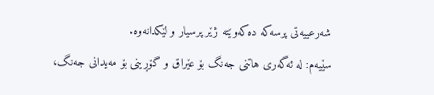شه‌رعییه‌تی پرسه‌كه‌ ده‌كه‌وێته‌ ژێر پرسیار و لێكدانه‌وه‌.
سێیه‌م: له‌ ئه‌گه‌ری هاتنی جه‌نگ بۆ عێراق و گۆڕینی بۆ مه‌یدانی جه‌نگ،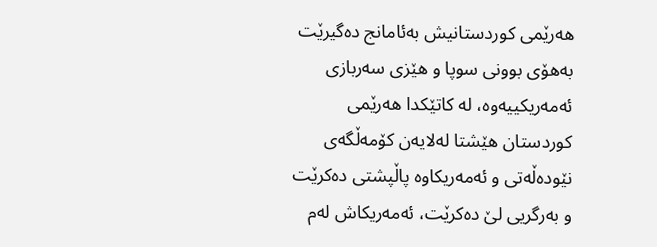هه‌رێمی كوردستانیش به‌ئامانج ده‌گیرێت به‌هۆی بوونی سوپا و هێزی سه‌ربازی ئه‌مه‌ریكییه‌وه‌، له‌ كاتێكدا هه‌رێمی كوردستان هێشتا له‌لایه‌ن كۆمه‌ڵگه‌ی نێوده‌ڵه‌تی و ئه‌مه‌ریكاوه‌ پاڵپشتی ده‌كرێت و به‌رگریی لێ ده‌كرێت، ئه‌مه‌ریكاش له‌م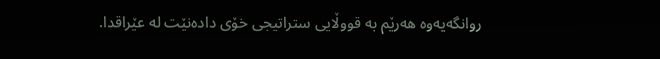روانگه‌یه‌وه‌ هه‌رێم به‌ قووڵایی ستراتیجی خۆی داده‌نێت له‌ عێراقدا.